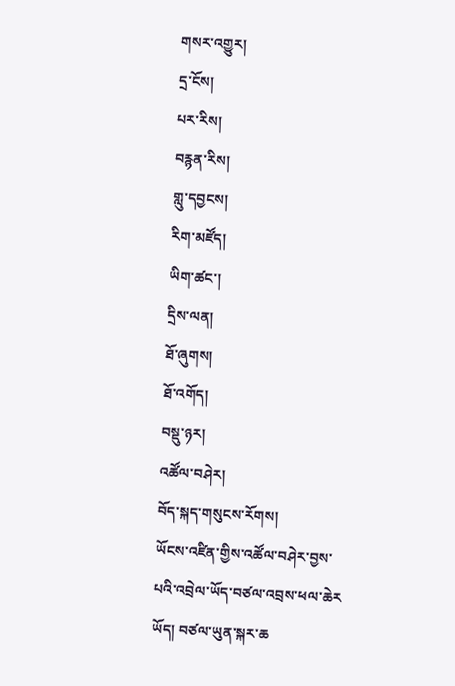གསར་འགྱུར།
དྲ་ངོས།
པར་རིས།
བརྙན་རིས།
གླུ་དབྱངས།
རིག་མཛོད།
ཡིག་ཚང་།
དྲིས་ལན།
ཐོ་ཞུགས།
ཐོ་འགོད།
བསྡུ་ཉར།
འཚོལ་བཤེར།
བོད་སྐད་གསུངས་རོགས།
ཡོངས་འཛིན་གྱིས་འཚོལ་བཤེར་བྱས་པའི་འབྲེལ་ཡོད་བཙལ་འབྲས་ཕལ་ཆེར
ཡོད། བཙལ་ཡུན་སྐར་ཆ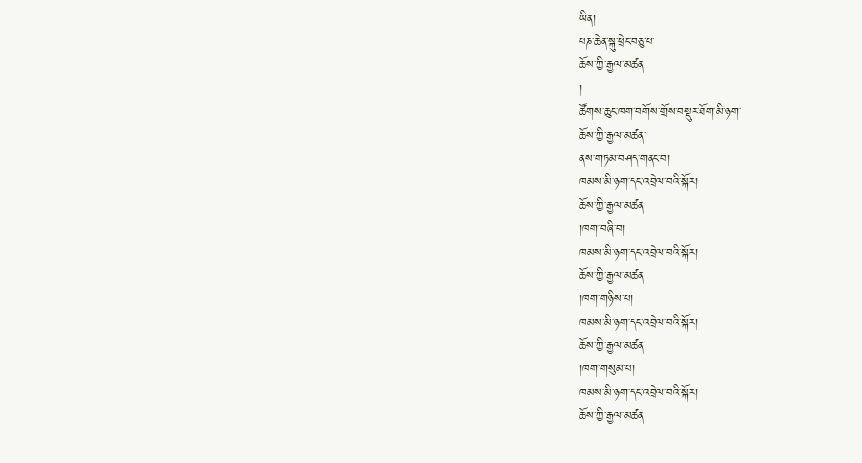ཡིན།
པཎ་ཆེན་སྐུ་ཕྲེང་བཅུ་པ་
ཆོས་ཀྱི་རྒྱལ་མཚན
།
ཚོགས་ཆུང་ཁག་བགོས་གྲོས་བསྡུར་ཐོག་མི་ཉག་
ཆོས་ཀྱི་རྒྱལ་མཚན་
ནས་གཏམ་བཤད་གནང་བ།
ཁམས་མི་ཉག་དང་འབྲེལ་བའི་སྐོར།
ཆོས་ཀྱི་རྒྱལ་མཚན
།ཁག་བཞི་བ།
ཁམས་མི་ཉག་དང་འབྲེལ་བའི་སྐོར།
ཆོས་ཀྱི་རྒྱལ་མཚན
།ཁག་གཉིས་པ།
ཁམས་མི་ཉག་དང་འབྲེལ་བའི་སྐོར།
ཆོས་ཀྱི་རྒྱལ་མཚན
།ཁག་གསུམ་པ།
ཁམས་མི་ཉག་དང་འབྲེལ་བའི་སྐོར།
ཆོས་ཀྱི་རྒྱལ་མཚན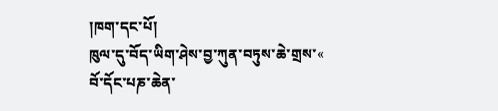།ཁག་དང་པོ།
ཁུལ་དུ་བོད་ཡིག་ཤེས་བྱ་ཀུན་བཏུས་ཆེ་གྲས་«
བོ་དོང་པཎ་ཆེན་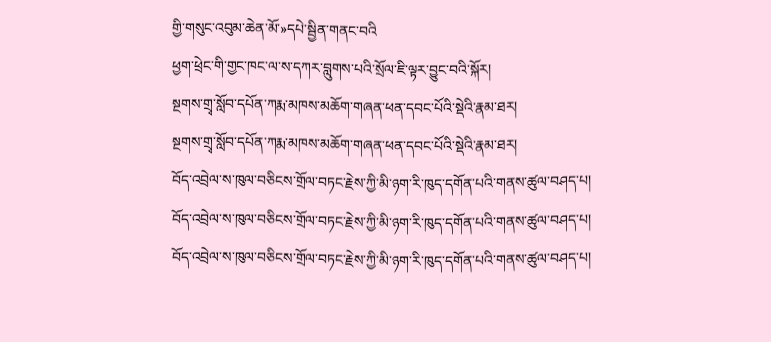གྱི་གསུང་འབུམ་ཆེན་མོ་»དཔེ་སྦྱིན་གནང་བའི
ཕྱག་ཕྲེང་གི་གྱང་ཁང་ལ་ས་དཀར་བླུགས་པའི་སྲོལ་ཇི་ལྟར་བྱུང་བའི་སྐོར།
སྔགས་གྲྭ་སློབ་དཔོན་ཀརྨ་མཁས་མཆོག་གཞན་ཕན་དབང་པོའི་སྡེའི་རྣམ་ཐར།
སྔགས་གྲྭ་སློབ་དཔོན་ཀརྨ་མཁས་མཆོག་གཞན་ཕན་དབང་པོའི་སྡེའི་རྣམ་ཐར།
བོད་འབྲེལ་ས་ཁུལ་བཅིངས་གྲོལ་བཏང་རྗེས་ཀྱི་མི་ཉག་རི་ཁུད་དགོན་པའི་གནས་ཚུལ་བཤད་པ།
བོད་འབྲེལ་ས་ཁུལ་བཅིངས་གྲོལ་བཏང་རྗེས་ཀྱི་མི་ཉག་རི་ཁུད་དགོན་པའི་གནས་ཚུལ་བཤད་པ།
བོད་འབྲེལ་ས་ཁུལ་བཅིངས་གྲོལ་བཏང་རྗེས་ཀྱི་མི་ཉག་རི་ཁུད་དགོན་པའི་གནས་ཚུལ་བཤད་པ།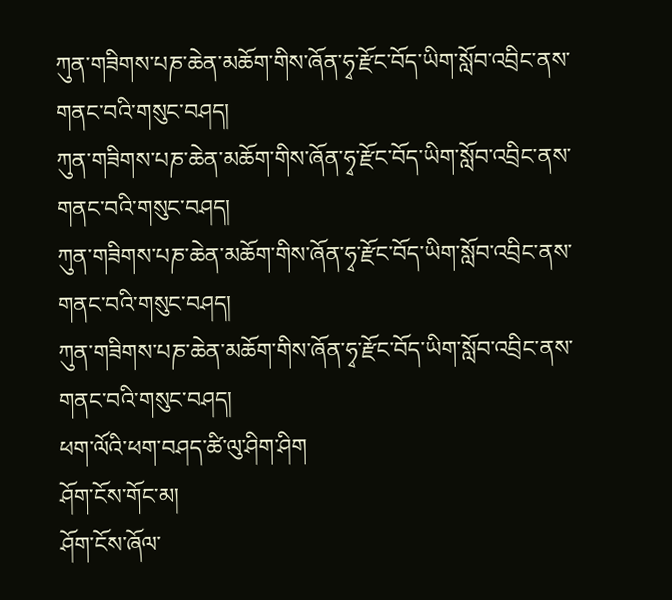ཀུན་གཟིགས་པཎ་ཆེན་མཆོག་གིས་ཞོན་ཧྭ་རྫོང་བོད་ཡིག་སློབ་འབྲིང་ནས་གནང་བའི་གསུང་བཤད།
ཀུན་གཟིགས་པཎ་ཆེན་མཆོག་གིས་ཞོན་ཧྭ་རྫོང་བོད་ཡིག་སློབ་འབྲིང་ནས་གནང་བའི་གསུང་བཤད།
ཀུན་གཟིགས་པཎ་ཆེན་མཆོག་གིས་ཞོན་ཧྭ་རྫོང་བོད་ཡིག་སློབ་འབྲིང་ནས་གནང་བའི་གསུང་བཤད།
ཀུན་གཟིགས་པཎ་ཆེན་མཆོག་གིས་ཞོན་ཧྭ་རྫོང་བོད་ཡིག་སློབ་འབྲིང་ནས་གནང་བའི་གསུང་བཤད།
ཕག་ལོའི་ཕག་བཤད་ཚི་ལུ་ཤིག་ཤིག
ཤོག་ངོས་གོང་མ།
ཤོག་ངོས་ཞོལ་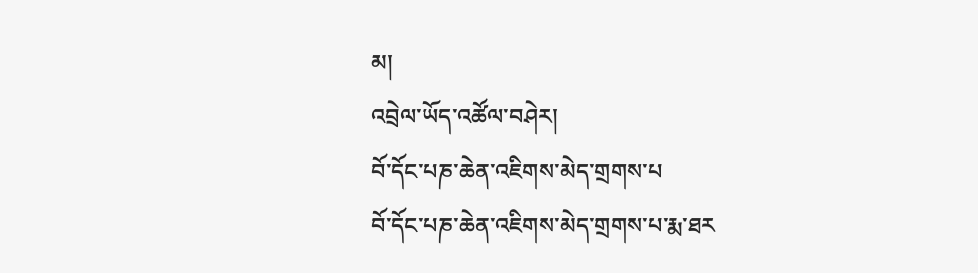མ།
འབྲེལ་ཡོད་འཚོལ་བཤེར།
བོ་དོང་པཎ་ཆེན་འཇིགས་མེད་གྲགས་པ
བོ་དོང་པཎ་ཆེན་འཇིགས་མེད་གྲགས་པ་རྨ་ཐར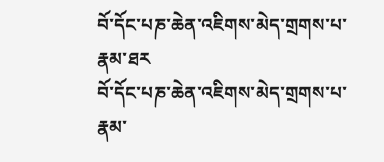བོ་དོང་པཎ་ཆེན་འཇིགས་མེད་གྲགས་པ་རྣམ་ཐར
བོ་དོང་པཎ་ཆེན་འཇིགས་མེད་གྲགས་པ་རྣམ་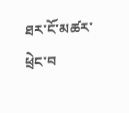ཐར་ངོ་མཚར་ཕྲེང་བ